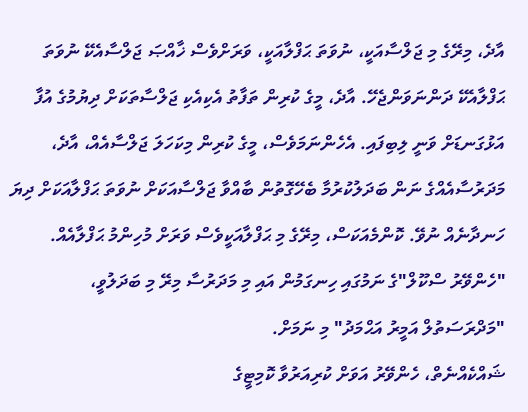އާދެ، މިރޭގެ މި ޖަލްސާއަކީ، ނުވަތަ ޙަފްލާއަކީ، ވަރަށްވެސް ޚާއްޞަ ޖަލްސާއެކޭ ނުވަތަ ޙަފްލާއެކޭ ދަންނަވަންޖެހޭ. އާދެ، މީގެ ކުރިން ތަފާތު އެކިއެކި ޖަލްސާތަކަށް ދިޔުމުގެ އުފާ އަޅުގަނޑަށް ވަނީ ލިބިފައި. އެހެންނަމަވެސް، މީގެ ކުރިން މިކަހަލަ ޖަލްސާއެއް، އާދެ، މަދަރުސާއެއްގެ ނަން ބަދަލުކުރުމާ ބެހޭގޮތުން ބާއްވާ ޖަލްސާއަކަށް ނުވަތަ ޙަފްލާއަކަށް ދިޔަ ހަނދާނެއް ނުވޭ. ކޮންމެއަކަސް، މިރޭގެ މި ޙަފްލާއަކީވެސް ވަރަށް މުހިންމު ޙަފްލާއެއް. "ހެންވޭރު ސްކޫލް"ގެ ނަމުގައި ހިނގަމުން އައި މި މަދަރުސާ މިރޭ މި ބަދަލުވީ، "މަދްރަސަތުލް އަމީރު އަޙްމަދު" މި ނަމަށް.
ޝައްކެއްނެތް، ހެންވޭރު އަވަށް ކުރިއަރުވާ ކޮމިޓީގެ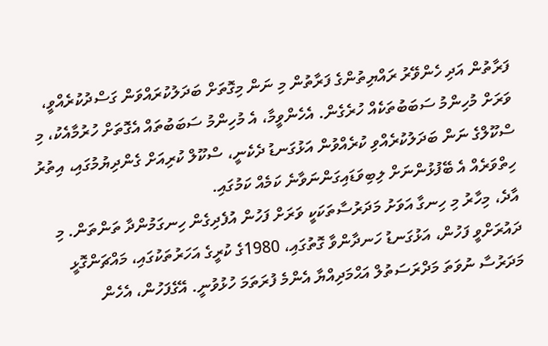ފަރާތުން އަދި ހެންވޭރު ރައްޔިތުންގެ ފަރާތުން މި ނަން މިގޮތަށް ބަދަލުކުރައްވަން ގަސްދުކުރެއްވީ، ވަރަށް މުހިންމު ސަބަބުތަކެއް ހުރެގެން. އެހެންވީމާ، އެ މުހިންމު ސަބަބުތައް އެގޮތަށް ހުރުމާއެކު، މި ސްކޫލްގެ ނަން ބަދަލުކުރެއްވި ކުރެއްވުން އަޅުގަނޑު ދެކެނީ، ސްކޫލް ކުރިއަށް ގެންދިޔުމުގައި، އިތުރު ހިތްވަރެއް އެ ބޭފުޅުންނަށް ލިބިވަޑައިގަންނަވާނެ ކަމެއް ކަމުގައި.
އާދެ، މިހާރު މި ހިނގާ އަވަށު މަދަރުސާތަކަކީ ވަރަށް ފަހުން އުފެދިގެން ހިނގަމުންދާ ތަންތަން. މި ދައުރަށްވީ ފަހުން، އަޅުގަނޑު ހަނދާންވާ ގޮތުގައި، 1980ގެ ކުރީގެ އަހަރުތަކުގައި، މައްޗަންގޮޅީ މަދަރުސާ ނުވަތަ މަދްރަސަތުލް އަޙްމަދިއްޔާ އެންމެ ފުރަތަމަ ހުޅުވުނީ. އޭގެފަހުން، އެހެން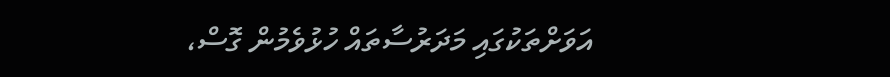އަވަށްތަކުގައި މަދަރުސާތައް ހުޅުވެމުން ގޮސް،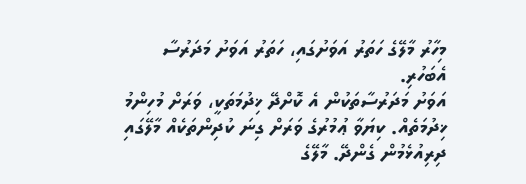މިހާރު މާލޭގެ ހަތަރު އަވަށުގައި، ހަތަރު އަވަށު މަދަރުސާ އެބަހުރި.
އަވަށު މަދަރުސާތަކުން އެ ކޮށްދޭ ޚިދުމަތަކީ، ވަރަށް މުހިންމު ޚިދުމަތެއް. ކިޔަވާ ޢުމުރުގެ ވަރަށް ގިނަ ކުދިންތަކެއް މާލޭގައި ދިރިއުޅެމުން ގެންދޭ. މާލޭގެ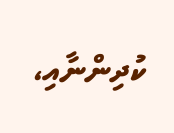ކުދިންނާއި،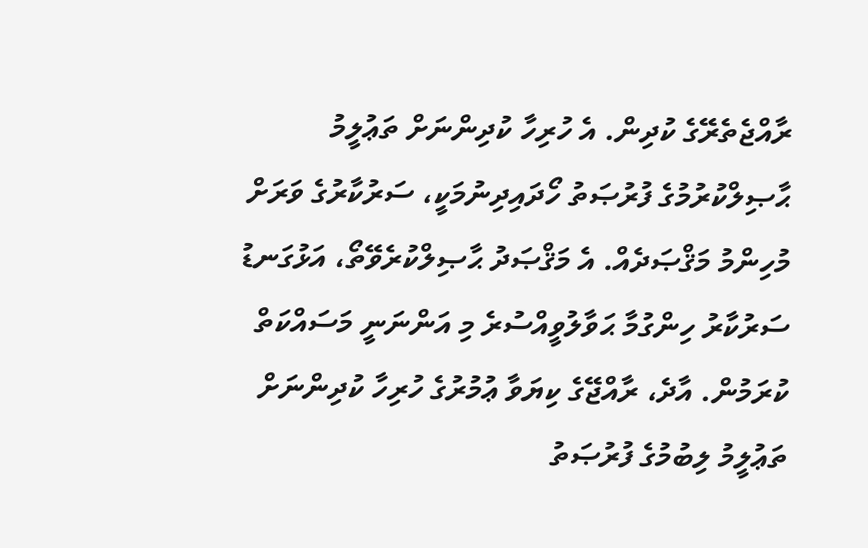ރާއްޖެތެރޭގެ ކުދިން. އެ ހުރިހާ ކުދިންނަށް ތަޢުލީމު ޙާޞިލްކުރުމުގެ ފުރުޞަތު ހޯދައިދިނުމަކީ، ސަރުކާރުގެ ވަރަށް މުހިންމު މަޤްޞަދެއް. އެ މަޤްޞަދު ޙާޞިލްކުރެވޭތޯ، އަޅުގަނޑު ސަރުކާރު ހިންގުމާ ޙަވާލުވީއްސުރެ މި އަންނަނީ މަސައްކަތް ކުރަމުން. އާދެ، ރާއްޖޭގެ ކިޔަވާ ޢުމުރުގެ ހުރިހާ ކުދިންނަށް ތަޢުލީމު ލިބުމުގެ ފުރުޞަތު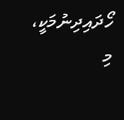ހޯދައިދިނުމަކީ، މި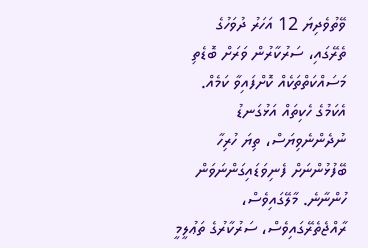ވޭތުވެދިޔަ 12 އަހަރު ދުވަހުގެ ތެރޭގައި، ސަރުކާރުން ވަރަށް ބޮޑެތި މަސައްކަތްތަކެއް ކޮށްފައިވާ ކަމެއް. އެކަމުގެ ހެކިތައް އަޅުގަނޑު ނުދެންނެވިޔަސް، ތިޔަ ހުރިހާ ބޭފުޅުންނަށް ފެނިވަޑައިގަންނަވަން ހުންނާނެ. މާލޭގައިވެސް، ރާއްޖެތެރޭގައިވެސް، ސަރުކާރުގެ ތަޢުލީމީ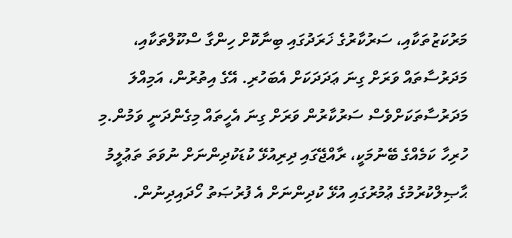މަރުކަޒުތަކާއި، ސަރުކާރުގެ ޚަރަދުގައި ބިނާކޮށް ހިންގާ ސްކޫލްތަކާއި، މަދަރުސާތައް ވަރަށް ގިނަ ޢަދަދަކަށް އެބަހުރި. އޭގެ އިތުރުން، އަމިއްލަ މަދަރުސާތަކަށްވެސް ސަރުކާރުން ވަރަށް ގިނަ އެހީތައް މިގެންދަނީ ވަމުން.މި ހުރިހާ ކަމެއްގެ ބޭނުމަކީ، ރާއްޖޭގައި ދިރިއުޅޭ ކުޑަކުދިންނަށް ނުވަތަ ތަޢުލީމު ޙާޞިލްކުރުމުގެ ޢުމުރުގައި އުޅޭ ކުދިންނަށް އެ ފުރުޞަތު ހޯދައިދިނުން.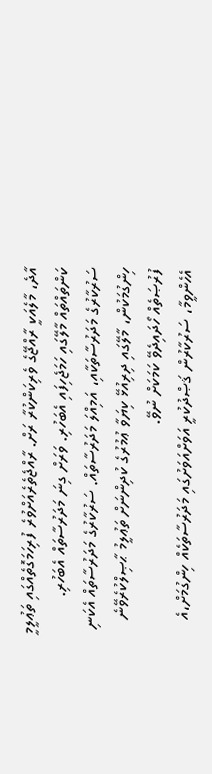އާދެ، މާލެއަކީ ރާއްޖޭގެ ވެރިކަންކުރާ ރަށް. ރާއްޖެތެރެއަށްވުރެ ފުރިހަމަގޮތެއްގައި ތަޢުލީމީ ކަންތައްތައް މާލޭގައި ހަމަޖެހިފައި އެބަހުރި. ވަރަށް ގިނަ މަދަރުސާތައް އެބަހުރި. ސަރުކާރުގެ މަދަރުސާތަކާއި، އަމިއްލަ މަދަރުސާތައް. ސަރުކާރުގެ މަދަރުސާތައް އެކަނި ހިންގުމަކުން، މާލޭގައި ދިރިއުޅޭ ކިޔަވާ ޢުމުރުގެ ކުދިންނަށް ތަޢުލީމު ޙާޞިލްކުރެވޭނެ ފުރުޞަތެއް ހޯދައިދެވޭ ކަމަކަށް ނުވޭ.
އެހެންވީމާ، ސަރުކާރުން ޤަޞްދުކުރީ އަވަށްއަވަށުގައި މަދަރުސާތަކެއް ހިންގުމަށް،އެ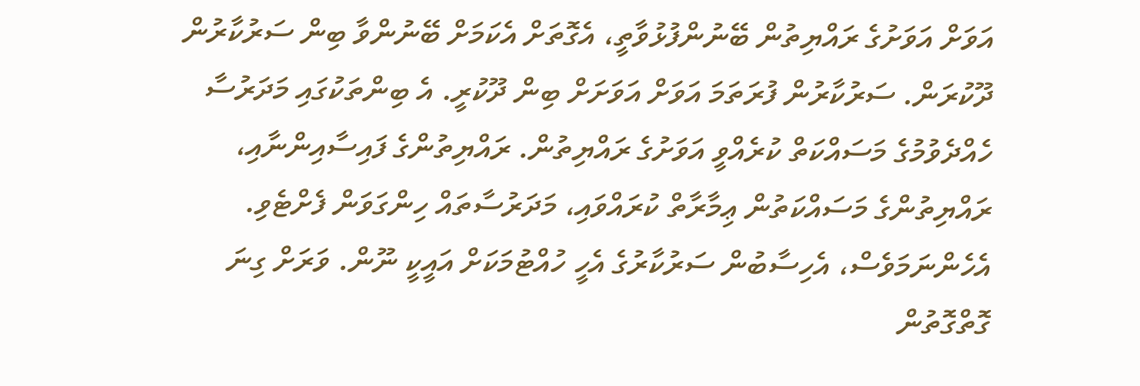އަވަށް އަވަށުގެ ރައްޔިތުން ބޭނުންފުޅުވާތީ، އެގޮތަށް އެކަމަށް ބޭނުންވާ ބިން ސަރުކާރުން ދޫކުރަން. ސަރުކާރުން ފުރަތަމަ އަވަށް އަވަށަށް ބިން ދޫކުރީ. އެ ބިންތަކުގައި މަދަރުސާ ހެއްދެވުމުގެ މަސައްކަތް ކުރެއްވީ އަވަށުގެ ރައްޔިތުން. ރައްޔިތުންގެ ފައިސާއިންނާއި، ރައްޔިތުންގެ މަސައްކަތުން ޢިމާރާތް ކުރައްވައި، މަދަރުސާތައް ހިންގަވަން ފެށްޓެވި. އެހެންނަމަވެސް، އެހިސާބުން ސަރުކާރުގެ އެހީ ހުއްޓުމަކަށް އައީކީ ނޫން. ވަރަށް ގިނަ ގޮތްގޮތުން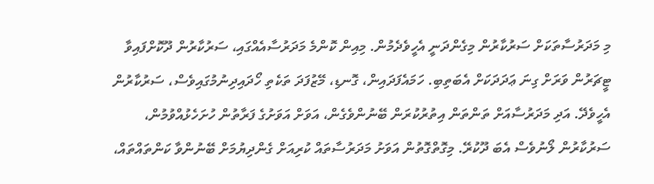މި މަދަރުސާތަކަށް ސަރުކާރުން މިގެންދަނީ އެހީވެދެމުން. މިއިން ކޮންމެ މަދަރުސާއެއްގައި، ސަރުކާރުން ދޫކޮށްފައިވާ ޓީޗަރުން ވަރަށް ގިނަ ޢަދަދަކަށް އެބަތިބި. ހަމައެފަދައިން، ގޮނޑި، މޭޒުފަދަ ތަކެތި ހޯދައިދިނުމުގައިވެސް، ސަރުކާރުން އެހީވެދޭ. އަދި މަދަރުސާއަށް ތަންތަން އިތުރުކުރަން ބޭނުންވެގެން، އަވަށް އަވަށުގެ ފަރާތުން ހުށަހެޅުއްވުމުން، ސަރުކާރުން ލޯނުވެސް އެބަ ދޫކުރޭ. މިގޮތްގޮތުން އަވަށު މަދަރުސާތައް ކުރިއަށް ގެންދިޔުމަށް ބޭނުންވާ ކަންތައްތައް،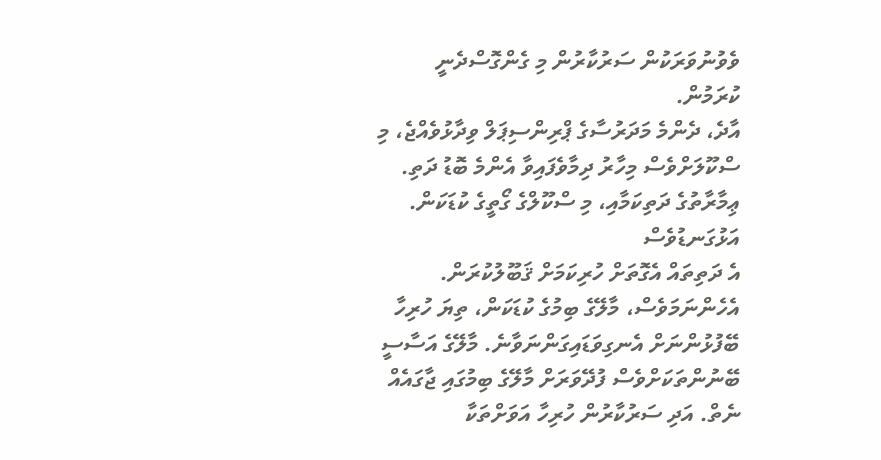ވެވުނުވަރަކުން ސަރުކާރުން މި ގެންގޮސްދެނީ ކުރަމުން.
އާދެ، ދެންމެ މަދަރުސާގެ ޕްރިންސިޕަލް ވިދާޅުވެއްޖެ، މި ސްކޫލަށްވެސް މިހާރު ދިމާވެފައިވާ އެންމެ ބޮޑު ދަތި. ޢިމާރާތުގެ ދަތިކަމާއި، މި ސްކޫލްގެ ގޯތީގެ ކުޑަކަން. އަޅުގަނޑުވެސް
އެ ދަތިތައް އެގޮތަށް ހުރިކަމަށް ޤަބޫލުކުރަން. އެހެންނަމަވެސް، މާލޭގެ ބިމުގެ ކުޑަކަން، ތިޔަ ހުރިހާ ބޭފުޅުންނަށް އެނގިވަޑައިގަންނަވާނެ. މާލޭގެ އަސާސީ ބޭނުންތަކަށްވެސް ފުދޭވަރަށް މާލޭގެ ބިމުގައި ޖާގައެއް ނެތް. އަދި ސަރުކާރުން ހުރިހާ އަވަށްތަކާ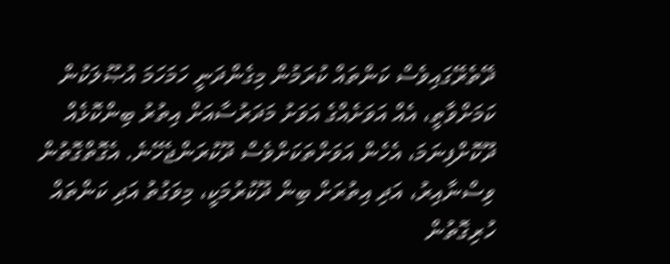ދޭތެރޭގައިވެސް ކަންތައް ކުރަމުން މިގެންދަނީ ހަމަހަމަ އުޞޫލަކުން ކަމަށްވާތީ، އެއް އަވަށެއްގެ އަވަށު މަދަރުސާއަށް އިތުރު ބިންކޮޅެއް ދޫކޮށްފިނަމަ، އެހެން އަވަށްތަކަށްވެސް ދޫކުރަންޖެހޭނެ. އެގޮތްގޮތުން ވިސްނާއިރު، އަދި އިތުރަށް ބިން ދޫކުރުމަކީ، މިވަގުތު އަދި ކަންތައް ހުރިގޮތުން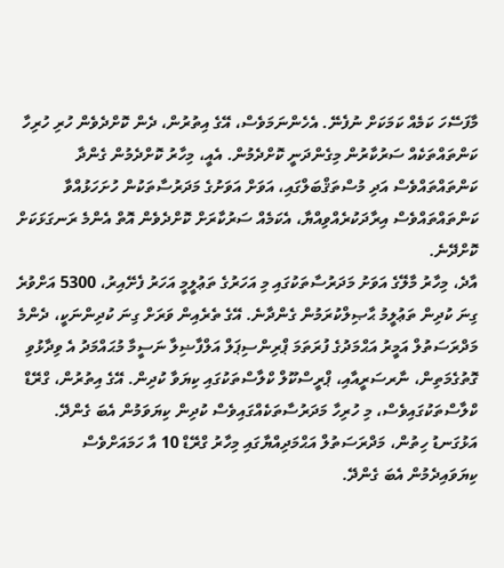މާފަސޭހަ ކަމެއް ކަމަކަށް ނުފެނޭ. އެހެންނަމަވެސް، އޭގެ އިތުރުން، ދެން ކޮށްދެވެން ހުރި ހުރިހާ ކަންތައްތަކެއް ސަރުކާރުން މިގެންދަނީ ކޮށްދެމުން. އެއީ، މިހާރު ކޮށްދެމުން ގެންދާ ކަންތައްތައްވެސް އަދި މުސްތަޤްބަލްގައި، އަވަށް އަވަށުގެ މަދަރުސާތަކުން ހުށަހަޅުއްވާ ކަންތައްތައްވެސް އިރާދަކުރެއްވިއްޔާ، އެކަމެއް ސަރުކާރަށް ކޮށްދެވެން އޮތް އެންމެ ރަނގަޅަކަށް ކޮށްދޭނެ.
އާދެ، މިހާރު މާލޭގެ އަވަށު މަދަރުސާތަކުގައި މި އަހަރުގެ ތަޢުލީމީ އަހަރު ފެށޭއިރު، 5300 އަށްވުރެ ގިނަ ކުދިން ތަޢުލީމު ޙާޞިލްކުރަމުން ގެންދާނެ. އޭގެ ތެރެއިން ވަރަށް ގިނަ ކުދިންނަކީ، ދެންމެ މަދްރަސަތުލް އަމީރު އަޙްމަދުގެ ފުރަތަމަ ޕްރިންސިޕަލް އަލްފާޟިލާ ނަސީމާ މުޙައްމަދު އެ ވިދާޅުވި ގޮތުގެމަތިން، ނާރސަރީއާއި، ޕްރީސްކޫލް ކްލާސްތަކުގައި ކިޔަވާ ކުދިން. އޭގެ އިތުރުން، ގްރޭޑް ކްލާސްތަކުގައިވެސް، މި ހުރިހާ މަދަރުސާތަކެއްގައިވެސް ކުދިން ކިޔަވަމުން އެބަ ގެންދޭ. އަޅުގަނޑު ހިތުން، މަދްރަސަތުލް އަޙްމަދިއްޔާގައި މިހާރު ގްރޭޑް 10 އާ ހަމައަށްވެސް ކިޔަވައިދެމުން އެބަ ގެންދޭ.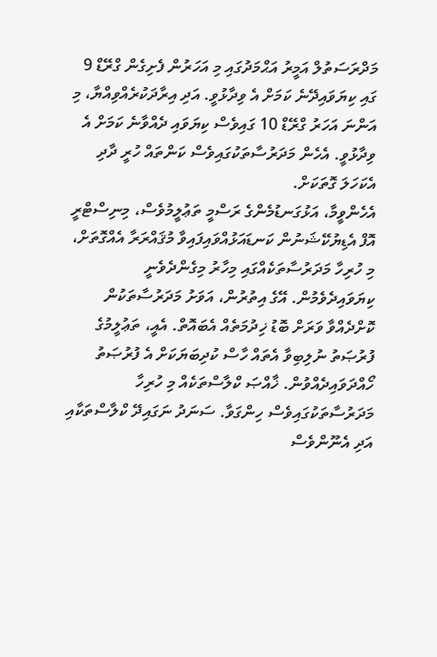މަދްރަސަތުލް އަމީރު އަޙްމަދުގައި މި އަހަރުން ފެށިގެން ގްރޭޑް 9 ގައި ކިޔަވައިދޭނެ ކަމަށް އެ ވިދާޅުވީ. އަދި އިރާދަކުރެއްވިއްޔާ، މި އަންނަ އަހަރު ގްރޭޑް 10 ގައިވެސް ކިޔަވައި ދެއްވާނެ ކަމަށް އެ ވިދާޅުވީ. އެހެން މަދަރުސާތަކުގައިވެސް ކަންތައް ހުރީ ދާދި އެކަހަލަ ގޮތަކަށް.
އެހެންވީމާ، އަޅުގަނޑުމެންގެ ރަސްމީ ތަޢުލީމުވެސް، މިނިސްޓްރީ އޮފް އެޑިޔުކޭޝަނުން ކަނޑައަޅުއްވައިފައިވާ މުޤައްރަރާ އެއްގޮތަށް، މި ހުރިހާ މަދަރުސާތަކެއްގައި މިހާރު މިގެންދެވެނީ ކިޔަވައިދެވެމުން. އޭގެ އިތުރުން، އަވަށު މަދަރުސާތަކުން ކޮށްދެއްވާ ވަރަށް ބޮޑު ޚިދުމަތެއް އެބައޮތް. އެއީ، ތަޢުލީމުގެ ފުރުޞަތު ނުލިބިވާ އެތައް ހާސް ކުދިބަޔަކަށް އެ ފުރުޞަތު ހޯއްދަވައިދެއްވުން. ޚާއްޞަ ކްލާސްތަކެއް މި ހުރިހާ މަދަރުސާތަކުގައިވެސް ހިންގަވާ. ސަނަދު ނަގައިދޭ ކްލާސްތަކާއި އަދި އެނޫންވެސް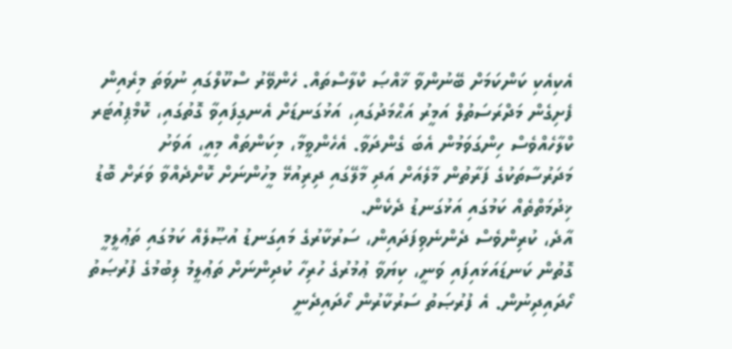އެކިއެކި ކަންކަމަށް ބޭނުންވާ ޚާއްޞަ ކްލާސްތައް. ހެންވޭރު ސްކޫލްގައި ނުވަތަ މިރެއިން ފެށިގެން މަދްރަސަތުލް އަމީރު އަޙްމަދުގައި، އަޅުގަނޑަށް އެނގިފައިވާ ގޮތުގައި، ކޮމްޕިއުޓަރ ކްލާހެއްވެސް ހިންގަވަމުން އެބަ ގެންދަވާ. އެހެންވީމާ، މިކަންތައް މިއީ، އަވަށު މަދަރުސާތަކުގެ ފަރާތުން މާލެއަށް އަދި މާލޭގައި ދިރިއުޅޭ މީހުންނަށް ކޮށްދެއްވާ ވަރަށް ބޮޑު ޚިދުމަތްތެއް ކަމުގައި އަޅުގަނޑު ދެކެން.
އާދެ، ކުރިންވެސް ދެންނެވިފަދައިން، ސަރުކާރުގެ މައިގަނޑު އުޞޫލެއް ކަމުގައި ތަޢުލީމީ ގޮތުން ކަނޑައަޅައިފައި ވަނީ، ކިޔަވާ ޢުމުރުގެ ހުރިހާ ކުދިންނަށް ތަޢުލީމު ލިބުމުގެ ފުރުޞަތު ހޯދައިދިނުން. އެ ފުރުޞަތު ސަރުކާރުން ހޯދައިދެނީ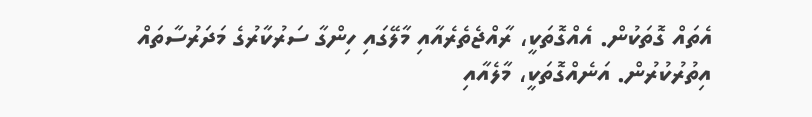އެތައް ގޮތަކުން. އެއްގޮތަކީ، ރާއްޖެތެރެއާއި މާލޭގައި ހިންގާ ސަރުކާރުގެ މަދަރުސާތައް އިތުރުކުރުން. އަނެއްގޮތަކީ، މާލެއާއި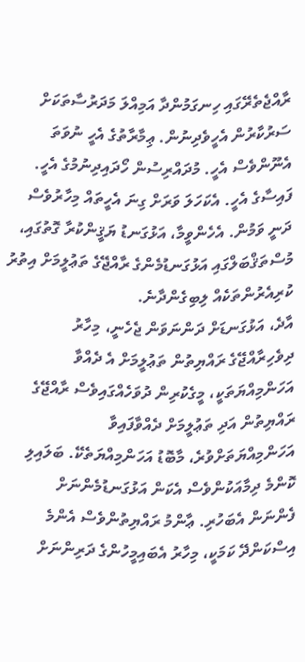ރާއްޖެތެރޭގައި ހިނގަމުންދާ އަމިއްލަ މަދަރުސާތަކަށް ސަރުކާރުން އެހީވެދިނުން. ޢިމާރާތުގެ އެހީ ނުވަތަ އެނޫންވެސް އެހީ. މުދައްރިސުން ހޯދައިދިނުމުގެ އެހީ. ފައިސާގެ އެހީ. އެކަހަލަ ވަރަށް ގިނަ އެހީތައް މިހާރުވެސް ދަނީ ވަމުން. އެހެންވީމާ، އަޅުގަނޑު ޔަޤީންކުރާ ގޮތުގައި، މުސްތަޤްބަލްގައި އަޅުގަނޑުމެންގެ ރާއްޖޭގެ ތަޢުލީމަށް އިތުރު ކުރިއެރުންތަކެއް ލިބިގެންދާނެ.
އާދެ، އަޅުގަނޑަށް ދަންނަވަން ޖެހެނީ، މިހާރު ދިވެހިރާއްޖޭގެ ރައްޔިތުން ތަޢުލީމަށް އެ ދެއްވާ އަހަންމިއްޔަތަކީ، މީގެކުރިން ދުވަހެއްގައިވެސް ރާއްޖޭގެ ރައްޔިތުން އަދި ތަޢުލީމަށް ދެއްވާފައިވާ އަހަންމިއްޔަތަށްވުރެ، މާބޮޑު އަހަންމިއްޔަތެކޭ. ބަލައިލި ކޮންމެ ދިމާއަކުންވެސް އެކަން އަޅުގަނޑުމެންނަށް ފެންނަން އެބަހުރި. ޢާންމު ރައްޔިތުންވެސް އެންމެ އިސްކަންދޭ ކަމަކީ، މިހާރު އެބައިމީހުންގެ ދަރިންނަށް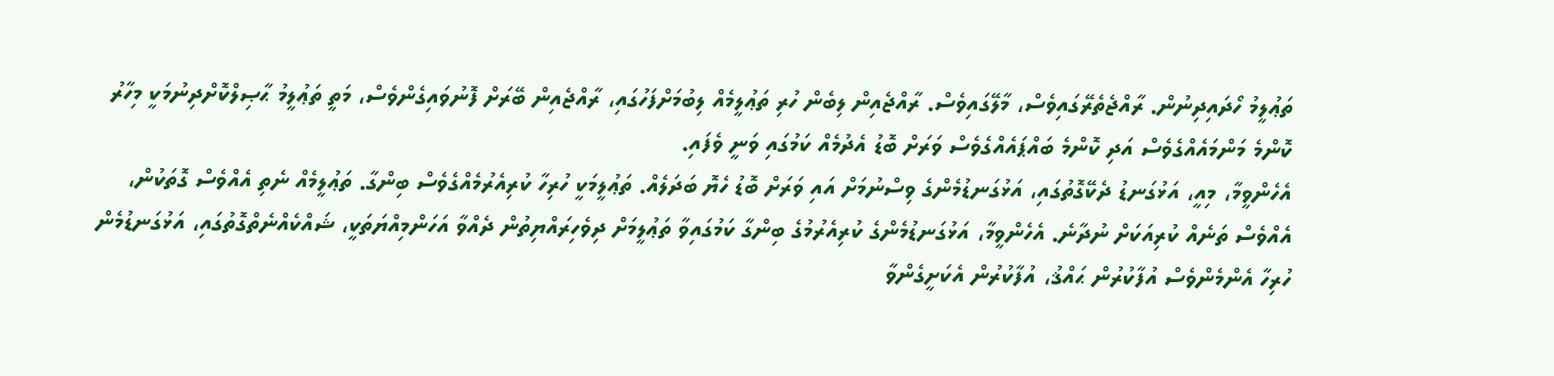ތަޢުލީމު ހޯދައިދިނުން. ރާއްޖެތެރޭގައިވެސް، މާލޭގައިވެސް. ރާއްޖެއިން ލިބެން ހުރި ތަޢުލީމެއް ލިބުމަށްފަހުގައި، ރާއްޖެއިން ބޭރަށް ފޮނުވައިގެންވެސް، މަތީ ތަޢުލީމު ޙާޞިލްކޮށްދިނުމަކީ މިހާރު ކޮންމެ މަންމައެއްގެވެސް އަދި ކޮންމެ ބައްޕައެއްގެވެސް ވަރަށް ބޮޑު އެދުމެއް ކަމުގައި ވަނީ ވެފައި.
އެހެންވީމާ، މިއީ، އަޅުގަނޑު ދެކޭގޮތުގައި، އަޅުގަނޑުމެންގެ ވިސްނުމަށް އައި ވަރަށް ބޮޑު ހެޔޮ ބަދަލެއް. ތަޢުލީމަކީ ހުރިހާ ކުރިއެރުމެއްގެވެސް ބިންގާ. ތަޢުލީމެއް ނެތި އެއްވެސް ގޮތަކުން، އެއްވެސް ތަނެއް ކުރިއަކަށް ނުދާނެ. އެހެންވީމާ، އަޅުގަނޑުމެންގެ ކުރިއެރުމުގެ ބިންގާ ކަމުގައިވާ ތަޢުލީމަށް ދިވެހިރައްޔިތުން ދެއްވާ އަހަންމިއްޔަތަކީ، ޝައްކެއްނެތްގޮތުގައި، އަޅުގަނޑުމެން ހުރިހާ އެންމެންވެސް އުފާކުރުން ޙައްޤު، އުފާކުރުން އެކަށީގެންވާ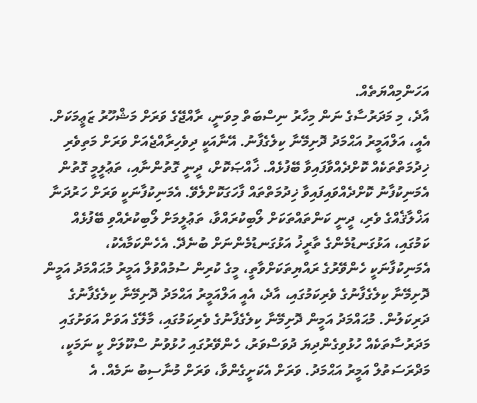އަހަންމިއްޔަތެއް.
އާދެ، މި މަދަރުސާގެ ނަން މިހާރު ނިސްބަތް މިވަނީ، ރާއްޖޭގެ ވަރަށް މަޝްހޫރު ޒަޢީމަކަށް. އެއީ، އަލްއަމީރު އަޙްމަދު ދޮށިމޭނާ ކިލެގެފާނު. އޭނާއަކީ ދިވެހިރާއްޖެއަށް ވަރަށް މަތިވެރި ޚިދުމަތްތަކެއް ކޮށްދެއްވާފައިވާ ބޭފުޅެއް. ޚާއްޞަކޮށް، ދީނީ ގޮތުންނާއި، ތަޢުލީމީ ގޮތުން އެމަނިކުފާނު ކޮށްދެއްވައިފައިވާ ޚިދުމަތްތައް ފާހަގަކޮށްލެވޭ. އެމަނިކުފާނަކީ ވަރަށް ހަރުދަނާ އަޚްލާޤެއްގެ ވެރި، ދީނީ ކަންތައްތަކަށް ލޯބިކުރައްވާ، ތަޢުލީމަށް ލޯބިކުރެއްވި ބޭފުޅެއް ކަމުގައި، އަޅުގަނޑުމެންގެ ތާރީޚު އަޅުގަނޑުމެންނަށް ބުނެދޭ. އެހެންކަމާއެކު، އެމަނިކުފާނަކީ ހެންވޭރުގެ ރައްޔިތަކަށްވާތީ، މީގެ ކުރިން ސުމުއްވުލް އަމީރު މުޙައްމަދު އަމީން ދޮށިމޭނާ ކިލެގެފާނުގެ ވެރިކަމުގައި، އާދެ، އެއީ އަލްއަމީރު އަޙްމަދު ދޮށިމޭނާ ކިލެގެފާނުގެ ދަރިކަލުން. މުޙައްމަދު އަމީން ދޮށިމޭނާ ކިލެގެފާނުގެ ވެރިކަމުގައި، މާލޭގެ އަވަށް އަވަށުގައި މަދަރުސާތަކެއް ހުޅުވިގެންދިޔަ ދުވަސްވަރު، ހެންވޭރުގައި ހުޅުވުނު ސްކޫލަށް ކީ ނަމަކީ، މަދްރަސަތުލް އަމީރު އަޙްމަދު. ވަރަށް އެކަށީގެންވާ، ވަރަށް މުނާސިބު ނަމެއް. އެ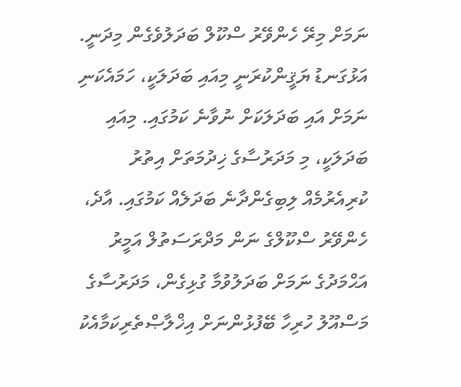ނަމަށް މިރޭ ހެންވޭރު ސްކޫލް ބަދަލުވެގެން މިދަނީ.
އަޅުގަނޑު ޔަޤީންކުރަނީ މިއައި ބަދަލަކީ، ހަމައެކަނި ނަމަށް އައި ބަދަލަކަށް ނުވާނެ ކަމުގައި. މިއައި ބަދަލަކީ، މި މަދަރުސާގެ ޚިދުމަތަށް އިތުރު ކުރިއެރުމެއް ލިބިގެންދާނެ ބަދަލެއް ކަމުގައި. އާދެ، ހެންވޭރު ސްކޫލްގެ ނަން މަދްރަސަތުލް އަމީރު އަޙްމަދުގެ ނަމަށް ބަދަލުވުމާ ގުޅިގެން، މަދަރުސާގެ މަސްއޫލު ހުރިހާ ބޭފުޅުންނަށް އިޚްލާޞްތެރިކަމާއެކު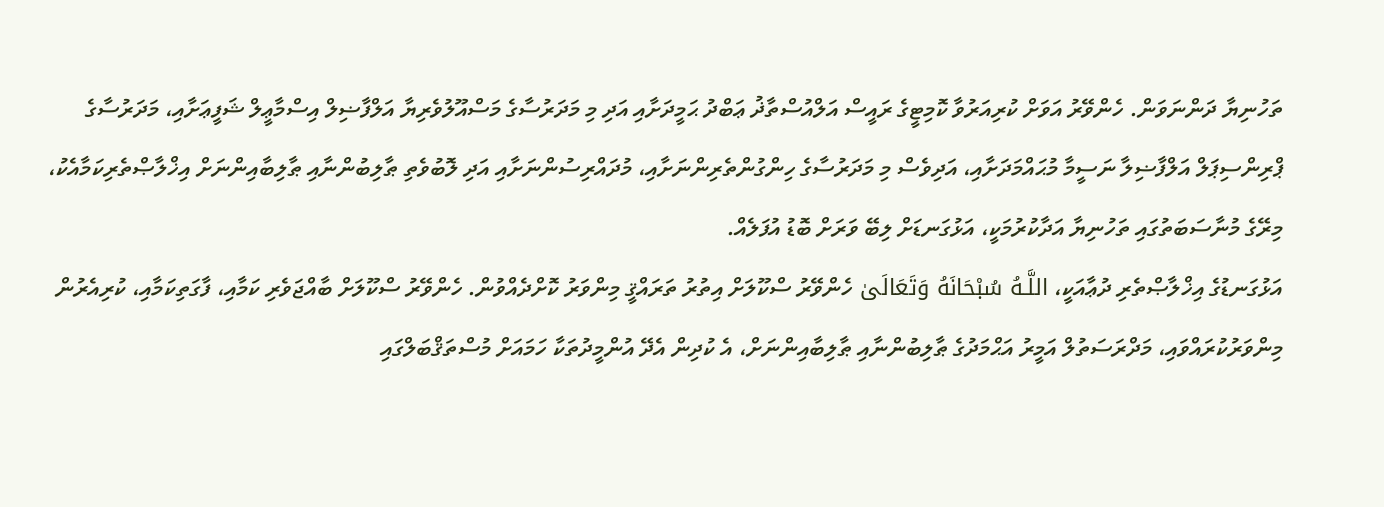ތަހުނިޔާ ދަންނަވަން. ހެންވޭރު އަވަށް ކުރިއަރުވާ ކޮމިޓީގެ ރައީސް އަލްއުސްތާޛު ޢަބްދު ޙަމީދަށާއި އަދި މި މަދަރުސާގެ މަސްއޫލުވެރިޔާ އަލްފާޟިލް އިސްމާޢީލް ޝަފީޢަށާއި، މަދަރުސާގެ ޕްރިންސިޕަލް އަލްފާޟިލާ ނަސީމާ މުޙައްމަދަށާއި، އަދިވެސް މި މަދަރުސާގެ ހިންގުންތެރިންނަށާއި، މުދައްރިސުންނަށާއި އަދި ލޮބުވެތި ޠާލިބުންނާއި ޠާލިބާއިންނަށް އިޚްލާޞްތެރިކަމާއެކު، މިރޭގެ މުނާސަބަތުގައި ތަހުނިޔާ އަދާކުރުމަކީ، އަޅުގަނޑަށް ލިބޭ ވަރަށް ބޮޑު އުފަލެއް.
އަޅުގަނޑުގެ އިޚްލާޞްތެރި ދުޢާއަކީ، اللَّـهُ سُبْحَانَهُ وَتَعَالَىٰ ހެންވޭރު ސްކޫލަށް އިތުރު ތަރައްޤީ މިންވަރު ކޮށްދެއްވުން. ހެންވޭރު ސްކޫލަށް ބާއްޖަވެރި ކަމާއި، ފާގަތިކަމާއި، ކުރިއެރުން މިންވަރުކުރައްވައި، މަދްރަސަތުލް އަމީރު އަޙްމަދުގެ ޠާލިބުންނާއި ޠާލިބާއިންނަށް، އެ ކުދިން އެދޭ އުންމީދުތަކާ ހަމައަށް މުސްތަޤްބަލްގައި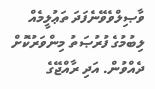ވާޞިލްވެވޭނެފަދަ ތަޢުލީމެއް ލިބުމުގެ ފުރުޞަތު މިންވަރުކޮށް ދެއްވުން. އަދި ރާއްޖޭގެ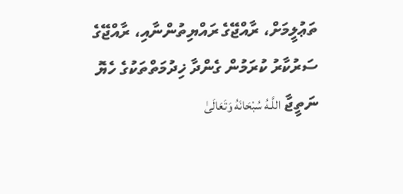ތަޢުލީމަށް، ރާއްޖޭގެ ރައްޔިތުންނާއި، ރާއްޖޭގެ ސަރުކާރު ކުރަމުން ގެންދާ ޚިދުމަތްތަކުގެ ހެޔޮ ނަތީޖާ اللَّـهُ سُبْحَانَهُ وَتَعَالَىٰ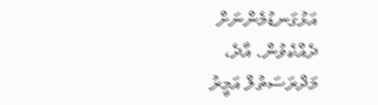އަޅުގަނޑުމެންނަށް ދެއްކެވުން. އާދެ، މަދްރަސަތުލް އަމީރު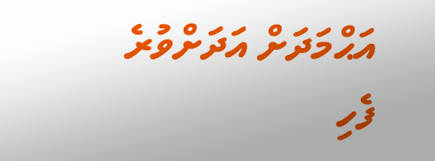އަޙްމަދަށް އަދަށްވުރެ ފެހި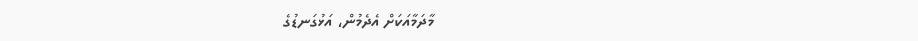މާދަމާއަކަށް އެދެމުން، އަޅުގަނޑުގެ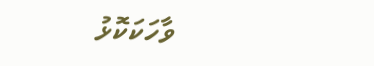ވާހަކަކޮޅު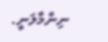ނިންމާލަނީ.